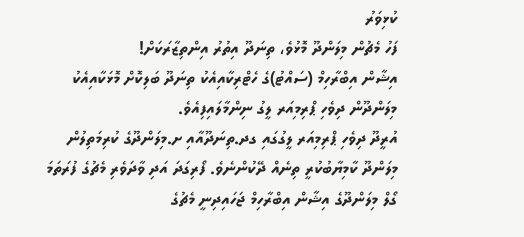ކުޅިވަރު
ފަހު މެޗުން މިލަންދޫ މޮޅުވެ، ތިނަދޫ އިތުރު އިންތިޒާރަކަށް!
އިޝާން އިބްރާހިމް (ސައްޓު)ގެ ހެޓްރިކާއިއެކު ތިނަދޫ ބަލިކޮށް މޮޅަކާއިއެކު މިލަންދޫން ދިވެހި ޕްރިމިއަރ ލީގު ނިންމާލައިފިއެވެ.
އުރީދޫ ދިވެހި ޕްރިމިއަރ ލީގުގައި ގދ.ތިނަދޫއާއި ށ.މިލަންދޫގެ ކުރިމަތިލުން މިލަންދޫ ކާމިޔާބުކުރީ ތިނެއް ދޭކުންނެވެ. ފޯރިގަދަ އަދި ވާދަވެރި މެޗުގެ ފުރަތަމަ ގޯލް މިލަންދޫގެ އިޝާން އިބްރާހިމް ޖަހައިދިނީ މެޗުގެ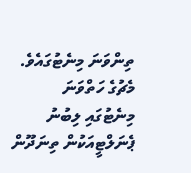ތިންވަނަ މިނެޓުގައެވެ. މެޗުގެ ހަތްވަނަ މިނެޓުގައި ލިބުނު ޕެނަލްޓީއަކުން ތިނަދޫން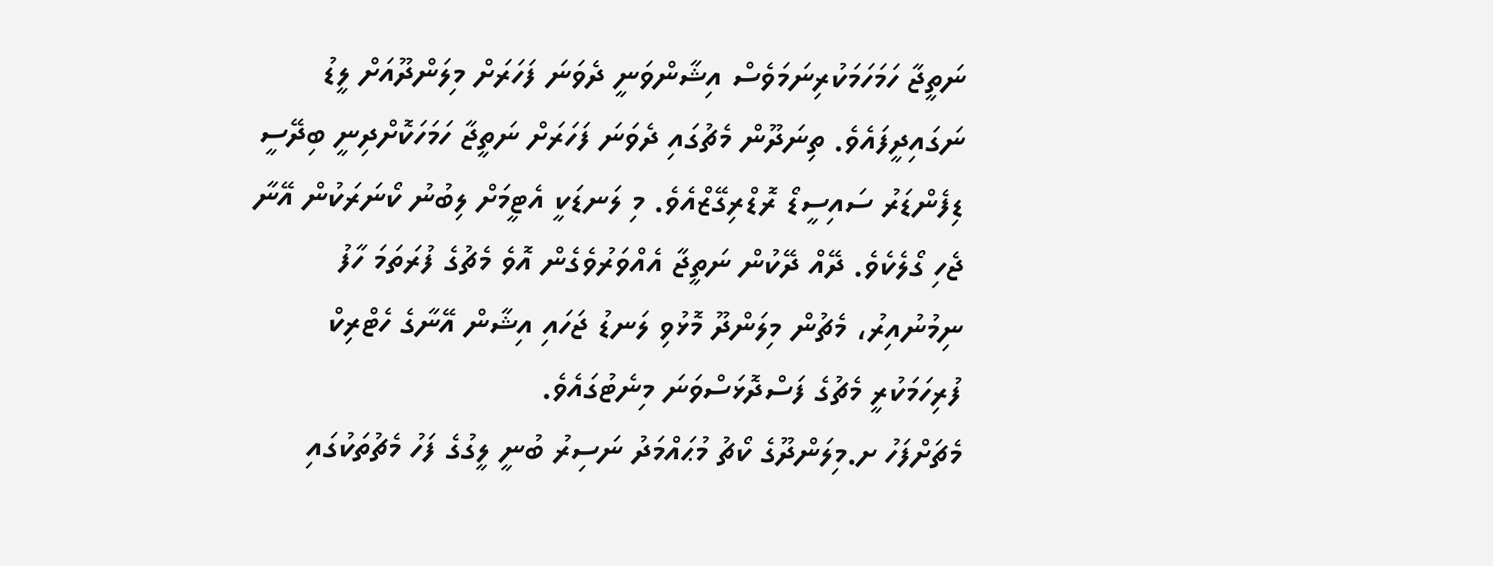ނަތީޖާ ހަމަހަމަކުރިނަމަވެސް އިޝާންވަނީ ދެވަނަ ފަހަރަށް މިލަންދޫއަށް ލީޑު ނަގައިދީފައެވެ. ތިނަދޫން މެޗުގައި ދެވަނަ ފަހަރަށް ނަތީޖާ ހަމަހަކޮށްދިނީ ބިދޭސީ ޑިފެންޑަރު ސައިސީޑޯ ރޮޑްރިގޭޒްއެވެ. މި ލަނޑަކީ އެޓީމަށް ލިބުނު ކޯނަރަކުން އޭނާ ޖެހި ގޯލެކެވެ. ދޭއް ދޭކުން ނަތީޖާ އެއްވަރުވެގެން އޮވެ މެޗުގެ ފުރަތަމަ ހާފު ނިމުނުއިރު، މެޗުން މިލަންދޫ މޮޅުވި ލަނޑު ޖަހައި އިޝާން އޭނާގެ ހެޓްރިކް ފުރިހަމަކުރީ މެޗުގެ ފަސްދޮޅަސްވަނަ މިނެޓުގައެވެ.
މެޗަށްފަހު ށ.މިލަންދޫގެ ކޯޗު މުޙައްމަދު ނަސިރު ބުނީ ލީގުގެ ފަހު މެޗުތަކުގައި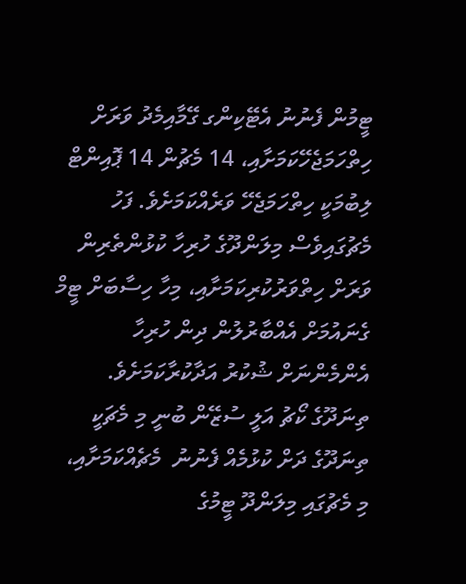ޓީމުން ފެނުނު އެޓޭކިންގ ގޭމާއިމެދު ވަރަށް ހިތްހަމަޖެހޭކަމަށާއި، 14 މެޗުން 14 ޕޮއިންޓް ލިބުމަކީ ހިތްހަމަޖެހޭ ވަރެއްކަމަށެވެ. ފަހު މެޗުގައިވެސް މިލަންދޫގެ ހުރިހާ ކުޅުންތެރިން ވަރަށް ހިތްވަރުކުރިކަމަށާއި، މިހާ ހިސާބަށް ޓީމް ގެނައުމަށް އެއްބާރުލުން ދިން ހުރިހާ އެންމެންނަށް ޝުކުރު އަދާކުރާކަމަށެވެ.
ތިނަދޫގެ ކޯޗު އަލީ ސުޒޭން ބުނީ މި މެޗަކީ ތިނަދޫގެ ދަށް ކުޅުމެއް ފެނުނު  މެޗެއްކަމަށާއި، މި މެޗުގައި މިލަންދޫ ޓީމުގެ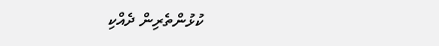ކުޅުންތެރިން ދެއްކި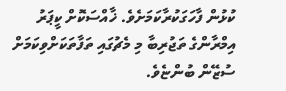ކުޅުން ފާހަގަކުރާކަމަށެވެ. ޚާއްސަކޮށް ކީޕަރު އިމްރާންގެ ތަޖުރިބާ މި މެޗުގައި ތަފާތަކަށްވިކަމަށް ސުޒޭން ބުންޏެވެ.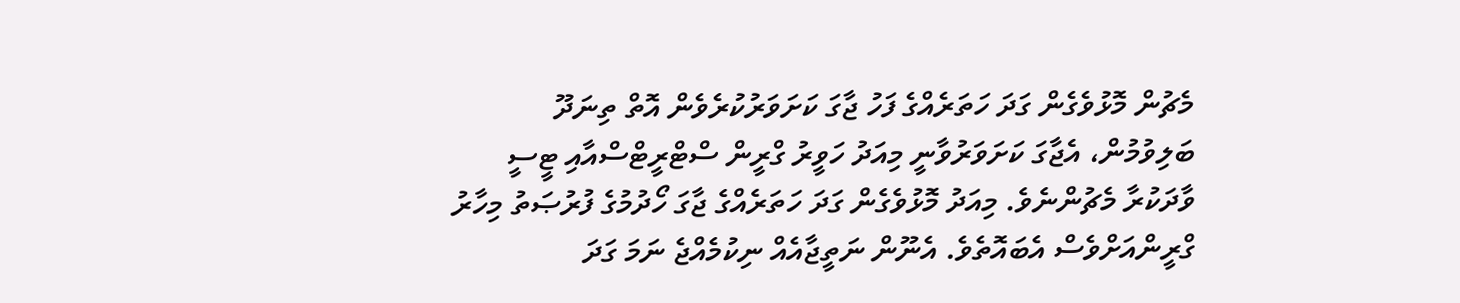މެޗުން މޮޅުވެގެން ގަދަ ހަތަރެއްގެ ފަހު ޖާގަ ކަށަވަރުކުރެވެން އޮތް ތިނަދޫ ބަލިވުމުން، އެޖާގަ ކަށަވަރުވާނީ މިއަދު ހަވީރު ގްރީން ސްޓްރީޓްސްއާއި ޓީސީ ވާދަކުރާ މެޗުންނެވެ. މިއަދު މޮޅުވެގެން ގަދަ ހަތަރެއްގެ ޖާގަ ހޯދުމުގެ ފުރުޞަތު މިހާރު ގްރީންއަށްވެސް އެބައޮތެވެ. އެނޫން ނަތީޖާއެއް ނިކުމެއްޖެ ނަމަ ގަދަ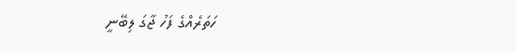ހަތަރެއްގެ ފަހު ޖާގަ ލިބޭނީ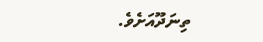ތިނަދޫއަށެވެ.